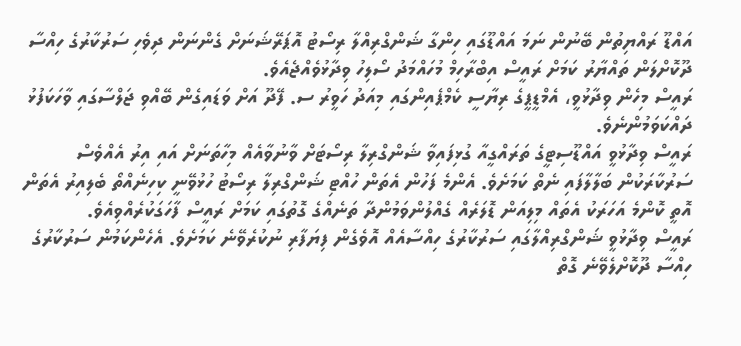އައްޑޫ ރައްޔިތުން ބޭނުން ނަމަ އައްޑޫގައި ހިންގާ ޝަންގްރިއްލާ ރިސޯޓު އޮޕަރޭޝަނަށް ގެންނަން ދިވެހި ސަރުކާރުގެ ހިއްސާ ދޫކޮށްލަން ތައްޔާރު ކަމަށް ރައީސް އިބްރާހިމް މުހައްމަދު ސޯލިހު ވިދާޅުވެއްޖެއެވެ.
ރައީސް މިހެން ވިދާޅުވީ، އެމްޑީޕީގެ ރިޔާސީ ކެމްޕެއިންގައި މިއަދު ހަވީރު ސ. ފޭދޫ އަށް ވަޑައިގެން ބޭއްވި ޖަލްސާގައި ވާހަކަފުޅު ދައްކަވަމުންނެވެ.
ރައީސް ވިދާޅުވީ އައްޑޫސިޓީގެ ތަރައްގީއާ ގުޅިފައިވާ ޝަންގްރިލާ ރިސޯޓަށް ވާނުވާއެއް މިހާތަނަށް އައި އިރު އެއްވެސް ސަރުކާރަކުން ބަލާލާފައި ނެތް ކަމަށެވެ. އެންމެ ފަހުން އެތަން ހުއްޓި ޝަންގްރިލާ ރިސޯޓު ހުޅުވޭނީ ކިހިނެއްތޯ ބެލިއިރު އެތަން އޮތީ ކޮންމެ އަހަރަކު އެތައް މިލިއަން ޑޮލަރެއް ގެއްލުންވަމުންދާ ތަނެއްގެ ގޮތުގައި ކަމަށް ރައީސް ފާހަގަކުރެއްވިއެވެ.
ރައީސް ވިދާޅުވީ ޝަންގްރިއްލާގައި ސަރުކާރުގެ ހިއްސާއެއް އޮވެގެން ފިޔަފާރި ނުކުރެވޭނެ ކަމަށެވެ. އެހެންކަމުން ސަރުކާރުގެ ހިއްސާ ދޫކޮށްލެވޭނެ ގޮތް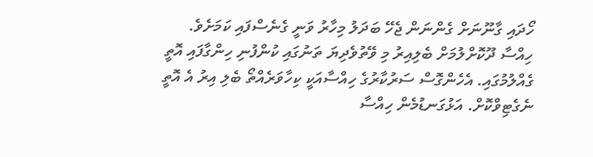ހޯދައި ގާނޫނަށް ގެންނަން ޖެހޭ ބަދަލު މިހާރު ވަނީ ގެނެސްފައި ކަމަށެވެ.
ހިއްސާ ދޫކޮށްލުމަށް ބެލިއިރު މި ވޭތުވެދިޔަ ތަނުގައި ކުންފުނި ހިންގާފައި އޮތީ ގެއްލުމުގައި. އެހެންގޮސް ސަރުކާރުގެ ހިއްސާއަކީ ކިހާވަރެއްތޯ ބެލި އިރު އެ އޮތީ ނެގެޓިވްކޮށް. އަޅުގަނޑުމެން ހިއްސާ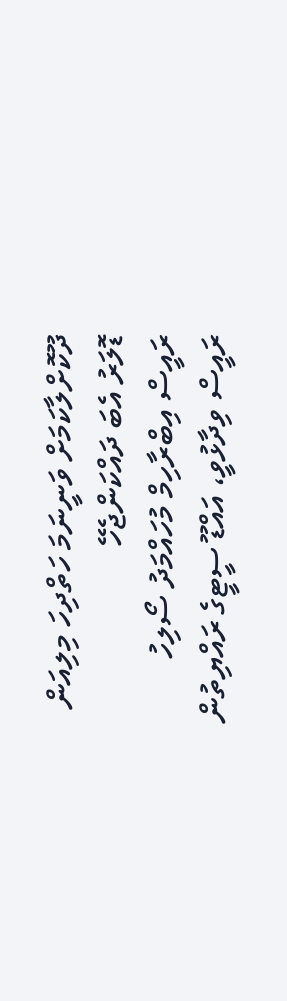ދޫކޮށްލާކަމަށް ވަނީނަމަ ހަތްދިހަ މިލިއަން ޑޮލަރު އެބަ ދައްކަންޖެހޭ
ރައީސް އިބްރާހިމް މުހައްމަދު ސޯލިހު
ރައީސް ވިދާޅުވީ، އައްޑޫ ސީޓީގެ ރައްޔިތުން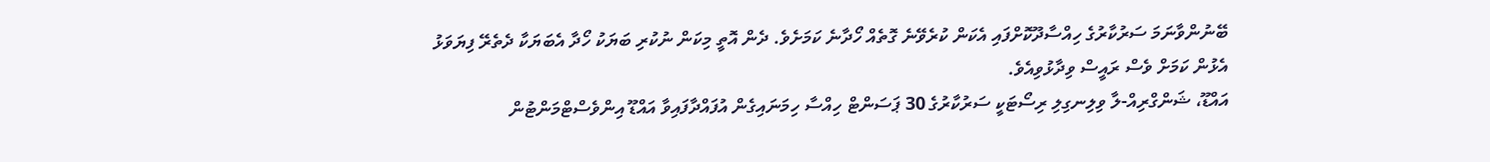ބޭނުންވާނަމަ ސަރުކާރުގެ ހިއްސާދޫކޮށްފައި އެކަން ކުރެވޭނެ ގޮތެއް ހޯދާނެ ކަމަށެވެ. ދެން އޮތީ މިކަން ނުކުރި ބަޔަކު ހޯދާ އެބަޔަކާ ދެތެރޭ ފިޔަވަޅު އެޅުން ކަމަށް ވެސް ރައީސް ވިދާޅުވިއެވެ.
އައްޑޫ، ޝަންގްރިއް-ލާ ވިލިނގިލި ރިސޯޓަކީ ސަރުކާރުގެ 30 ޕަސަންޓް ހިއްސާ ހިމަނައިގެން އުފައްދާފައިވާ އައްޑޫ އިންވެސްޓްމަންޓުން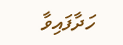ހަދާފައިވާ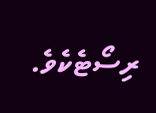ރިސޯޓެކެވެ.